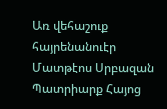Առ վեհաշուք հայրենանուէր
Մատթէոս Սրբազան Պատրիարք Հայոց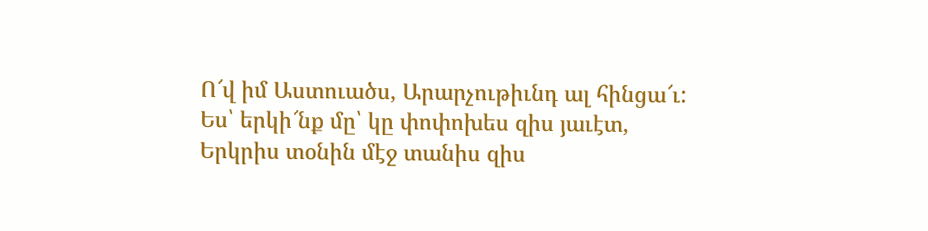Ո՜վ իմ Աստուածս, Արարչութիւնդ ալ հինցա՜ւ:
Ես՝ երկի՜նք մը՝ կը փոփոխես զիս յաւէտ,
Երկրիս տօնին մէջ տանիս զիս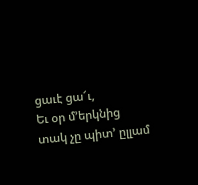ցաւէ ցա՜ւ,
Եւ օր մ’երկնից տակ չը պիտ’ ըլլամ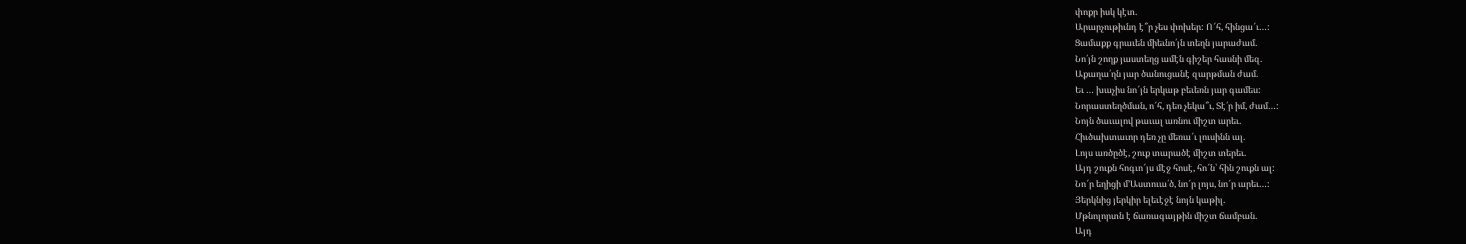փոքր իսկ կէտ.
Արարչութիւնդ է՞ր չես փոխեր: Ո՜հ, հինցա՜ւ…:
Ցամաքք գրաւեն միեւնո՛յն տեղն յարաժամ.
Նո՛յն շողք յաստեղց ամէն գիշեր հասնի մեզ.
Աքաղա՛ղն յար ծանուցանէ զարթման ժամ.
Եւ … խաչիս նո՜յն երկաթ բեւեռն յար գամես:
Նորաստեղծման, ո՜հ, դեռ չեկա՞ւ, Տէ՛ր իմ, ժամ…:
Նոյն ծաւալով թաւալ առնու միշտ արեւ.
Հիւծախտաւոր դեռ չը մեռա՜ւ լուսինն ալ.
Լոյս առծըծէ, շուք տարածէ միշտ տերեւ.
Այդ շուքն հոգւո՜յս մէջ հոսէ, հո՜ն՝ հին շուքն ալ:
Նո՜ր եղիցի մ’Աստուա՛ծ, նո՜ր լոյս, նո՜ր արեւ…:
Յերկնից յերկիր ելեւէջէ նոյն կաթիլ.
Մթնոլորտն է ճառագայթին միշտ ճամբան.
Այդ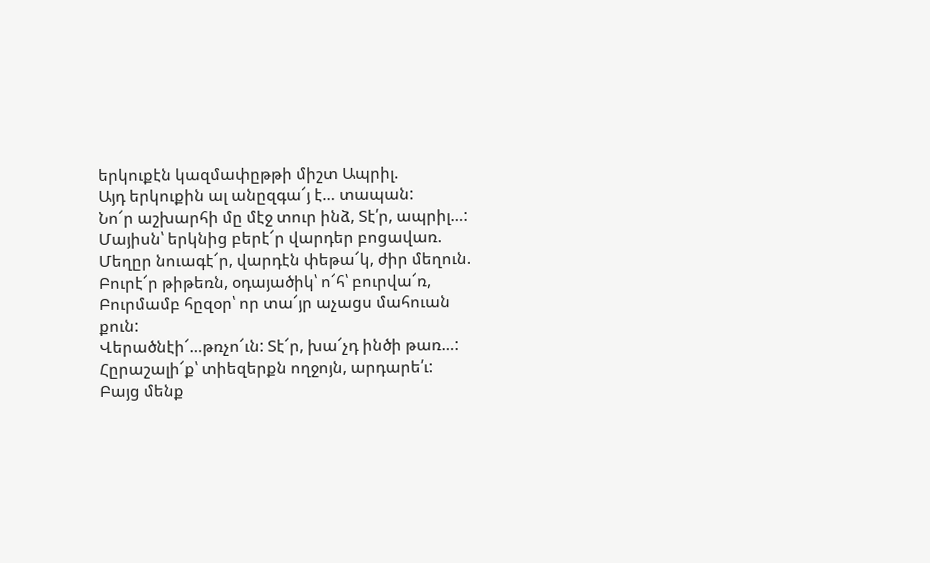երկուքէն կազմափըթթի միշտ Ապրիլ.
Այդ երկուքին ալ անըզգա՜յ է… տապան:
Նո՜ր աշխարհի մը մէջ տուր ինձ, Տէ՛ր, ապրիլ…:
Մայիսն՝ երկնից բերէ՜ր վարդեր բոցավառ.
Մեղըր նուագէ՜ր, վարդէն փեթա՜կ, ժիր մեղուն.
Բուրէ՜ր թիթեռն, օդայածիկ՝ ո՜հ՝ բուրվա՜ռ,
Բուրմամբ հըզօր՝ որ տա՜յր աչացս մահուան քուն:
Վերածնէի՜…թռչո՜ւն: Տէ՜ր, խա՜չդ ինծի թառ…:
Հըրաշալի՜ք՝ տիեզերքն ողջոյն, արդարե՛ւ:
Բայց մենք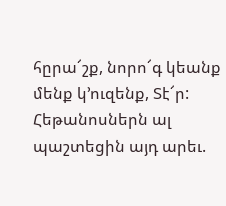հըրա՜շք, նորո՜գ կեանք մենք կ’ուզենք, Տէ՜ր:
Հեթանոսներն ալ պաշտեցին այդ արեւ.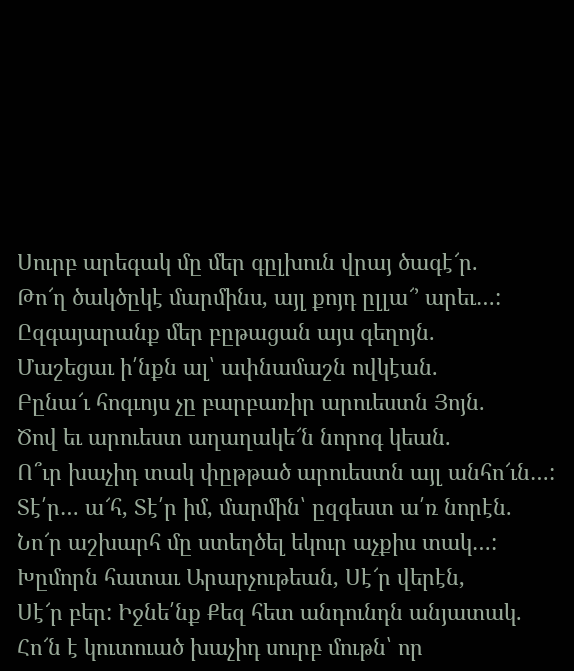Սուրբ արեգակ մը մեր գըլխուն վրայ ծագէ՜ր.
Թո՜ղ ծակծըկէ մարմինս, այլ քոյդ ըլլա՜’ արեւ…:
Ըզգայարանք մեր բըթացան այս գեղոյն.
Մաշեցաւ ի՛նքն ալ՝ ափնամաշն ովկէան.
Բընա՜ւ հոգւոյս չը բարբառիր արուեստն Յոյն.
Ծով եւ արուեստ աղաղակե՜ն նորոգ կեան.
Ո՞ւր խաչիդ տակ փըթթած արուեստն այլ անհո՜ւն…:
Տէ՛ր… ա՜հ, Տէ՛ր իմ, մարմին՝ ըզգեստ ա՛ռ նորէն.
Նո՜ր աշխարհ մը ստեղծել եկուր աչքիս տակ…:
Խըմորն հատաւ Արարչութեան, Սէ՜ր վերէն,
Սէ՜ր բեր: Իջնե՛նք Քեզ հետ անդունդն անյատակ.
Հո՜ն է կուտուած խաչիդ սուրբ մութն՝ որ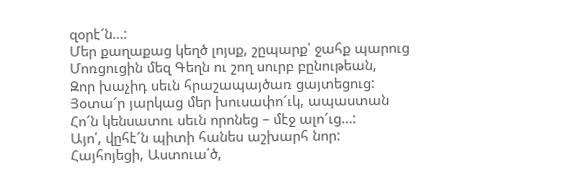զօրէ՜ն…:
Մեր քաղաքաց կեղծ լոյսք, շըպարք՝ ջահք պարուց
Մոռցուցին մեզ Գեղն ու շող սուրբ բընութեան,
Զոր խաչիդ սեւն հրաշապայծառ ցայտեցուց:
Յօտա՜ր յարկաց մեր խուսափո՜ւկ, ապաստան
Հո՜ն կենսատու սեւն որոնեց – մէջ ալո՜ւց…:
Այո՛, վըհէ՜ն պիտի հանես աշխարհ նոր:
Հայհոյեցի, Աստուա՛ծ,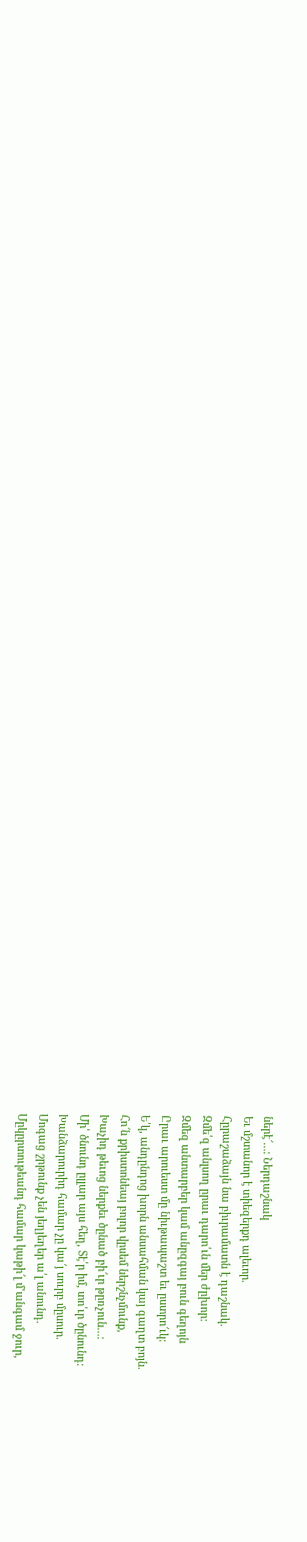ներէ՜…: Ներդաշնակ
Եւ մշտանոր է տիեզերքդ ալեւոր.
Հըրաշաձայն նա բիւրամատն է դաշնակ.
Զմե՛զ անլսող ըրաւ դարո՛ւն մեր ժըխոր:
Զմեզ անտարբեր կամ անըզգայ բուն գեղոյն
Ըրաւ արուեստ մը նիւթապաշտ եւ ըստրո՜ւկ:
Ե՛կ, անդընդոց խորն անսահման կայ գաղտ բոյն.
Հո՜ն քրիստոնեայ բոլոր վըսեմ ներշնչմունք,
Խաչիդ թեւոց ներքեւ ծընած բի՜ւր թըռչուն…:
Մի՛ ծնունդ ըլլար այս հեղ, Տէ՛ր իմ, տո՛ւր ծընունդ:
Խանձարուրիդ համար չը կա՜յ սուրբ մըսուր.
Մոգաց շրթունք չեն յեղյեղեր ա՛լ անունդ.
Մըկըրտութեանդ համար կաթի՜լ մ’անգամ ջուր,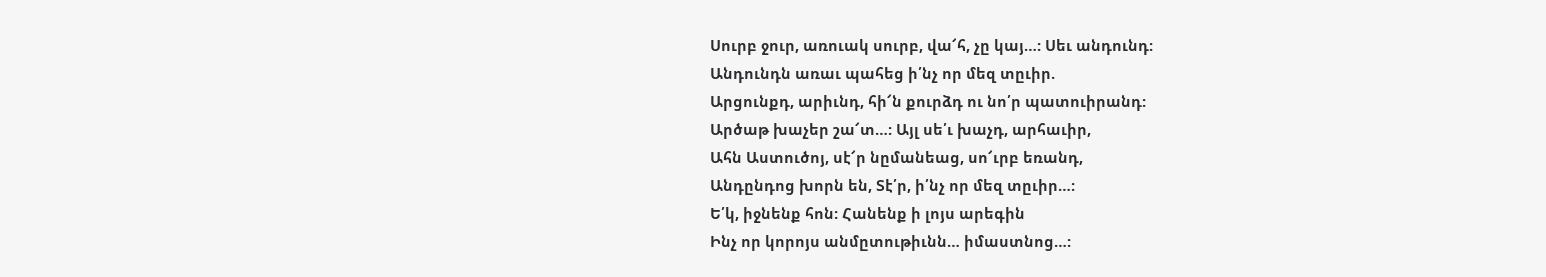Սուրբ ջուր, առուակ սուրբ, վա՜հ, չը կայ…: Սեւ անդունդ:
Անդունդն առաւ պահեց ի՛նչ որ մեզ տըւիր.
Արցունքդ, արիւնդ, հի՜ն քուրձդ ու նո՛ր պատուիրանդ:
Արծաթ խաչեր շա՜տ…: Այլ սե՛ւ խաչդ, արհաւիր,
Ահն Աստուծոյ, սէ՜ր նըմանեաց, սո՜ւրբ եռանդ,
Անդընդոց խորն են, Տէ՛ր, ի՛նչ որ մեզ տըւիր…:
Ե՛կ, իջնենք հոն: Հանենք ի լոյս արեգին
Ինչ որ կորոյս անմըտութիւնն… իմաստնոց…: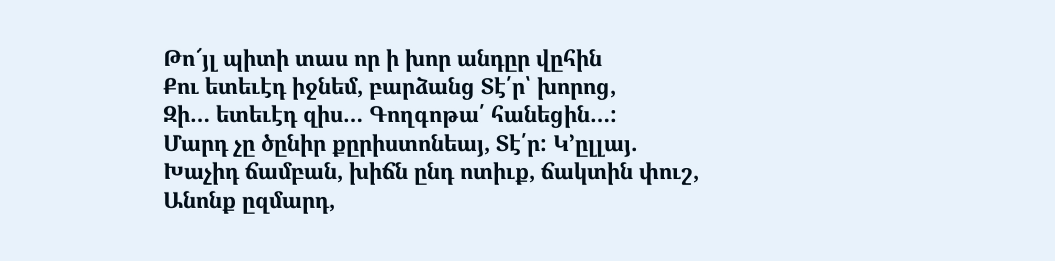Թո՜յլ պիտի տաս որ ի խոր անդըր վըհին
Քու ետեւէդ իջնեմ, բարձանց Տէ՛ր՝ խորոց,
Զի… ետեւէդ զիս… Գողգոթա՛ հանեցին…:
Մարդ չը ծընիր քըրիստոնեայ, Տէ՛ր: Կ’ըլլայ.
Խաչիդ ճամբան, խիճն ընդ ոտիւք, ճակտին փուշ,
Անոնք ըզմարդ,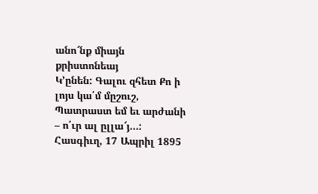անո՜նք միայն քրիստոնեայ
Կ’ընեն: Գալու զհետ Քո ի լոյս կա՛մ մըշուշ,
Պատրաստ եմ եւ արժանի – ո՛ւր ալ ըլլա՜յ…:
Հասգիւղ, 17 Ապրիլ 1895